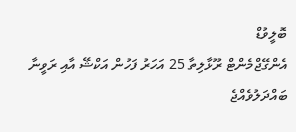ބޮލީވުޑް
އެންގޭޖްމެންޓް ރޫޅާލިތާ 25 އަހަރު ފަހުން އަކްޝޭ އާއި ރަވީނާ ބައްދަލުވެއްޖެ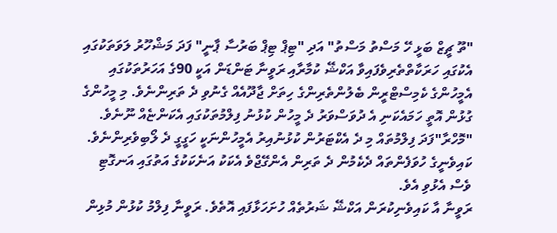"ތޫ ޗީޒް ބަޅީ ހޭ މަސްތު މަސްތު" އަދި "ޓިޕް ޓިޕް ބަރުސާ ޕާނީ" ފަދަ މަޝްހޫރު ލަވަތަކުގައި އެކުގައި ހަރަކާތްތެރިވެފައިވާ އަކްޝޭ ކުމާރާއި ރަވީނާ ޓަންޑަން އަކީ 90ގެ އަހަރުތަކުގައި އެމީހުންގެ ކެމިސްޓްރީން ބެލުންތެރިންގެ ހިތަށް ޖާދޫއެއް ގެނުވި ދެ ތަރިންނެވެ. މި މީހުންގެ ގުޅުން އޮތީ ހަމައެކަނި އެ ދުވަސްވަރު ދެ މީހުން ކުޅުނު ފިލްމުތަކުގައި އެކަންޏެއް ނޫނެވެ. "މޮހްރާ"ފަދަ ފިލްމުތައް މި ދެ އެކްޓަރުން ކުޅުނުއިރު އެމީހުންނަކީ ހަގީގީ ދެ ލޯބިވެރިންނެވެ. ކައިވެނީގެ ހުވަފެންތައް ދެކެމުން ދެ ތަރިން އެންގޭޖްވެ އެކަކު އަނެކަކުގެ އަތުގައި އަނގޮޓި ވެސް އެޅުވި އެވެ.
ރަވީނާ އާ ކައިވެނިކުރަން އަކްޝޭ ޝަރުތެއް ހުށަހަޅާފައި އޮތެވެ. ރަވީނާ ފިލްމު ކުޅުން މުޅިން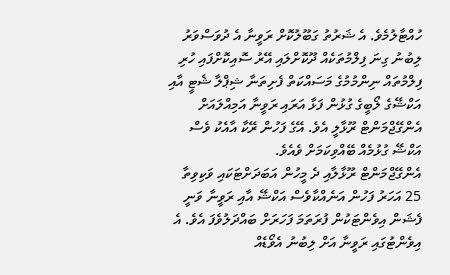ހުއްޓާލުމެވެ. އެ ޝަރުތު ގަބޫލުކޮށް ރަވީނާ އެ ދުވަސްވަރު ލިބުނު ގިނަ ފިލްމުތަކެއް ދޫކޮށްލައި އޭރު ސޮއިކޮށްފައި ހުރި ފިލްމުތައް ނިންމުމުގެ މަސައްކަތް ފެށިތަނާ ޝިޕްލާ ޝެޓީ އާއި އަކްޝޭގެ ލޯބީގެ ގުޅުން ފަޅާ އަރައި ރަވީނާ އަމިއްލައަށް އެންގޭޖްމަންޓް ރޫޅާލީ އެވެ. އޭގެ ފަހުން ރޭކާ އާއެކު ވެސް އަކްޝޭ ގުޅުމެއް ބޭއްވިކަމަށް ވެއެވެ.
އެންގޭޖްމަންޓް ރޫޅާލާއި ދެ މީހުން އަބަދަށްޓަކައި ވަކިވިތާ 25 އަހަރު ފަހުން އަނެއްކާވެސް އަކްޝޭ އާއި ރަވީނާ ވަނީ ފެޝަން އިވެންޓަކުން ފުރަތަމަ ފަހަރަށް ބައްދަލުވެފަ އެވެ. އެ އިވެންޓުގައި ރަވީނާ އަށް ލިބުނު އެވޯޑެއް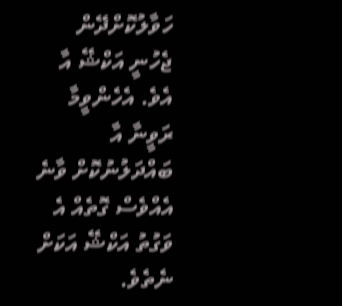ހަވާލުކޮށްދޭން ޖެހުނީ އަކްޝޭ އާ އެވެ. އެހެންވީމާ ރަވީނާ އާ ބައްދަލުނުކޮށް ވާނެ އެއްވެސް ގޮތެއް އެ ވަގުތު އަކްޝޭ އަކަށް ނެތެވެ.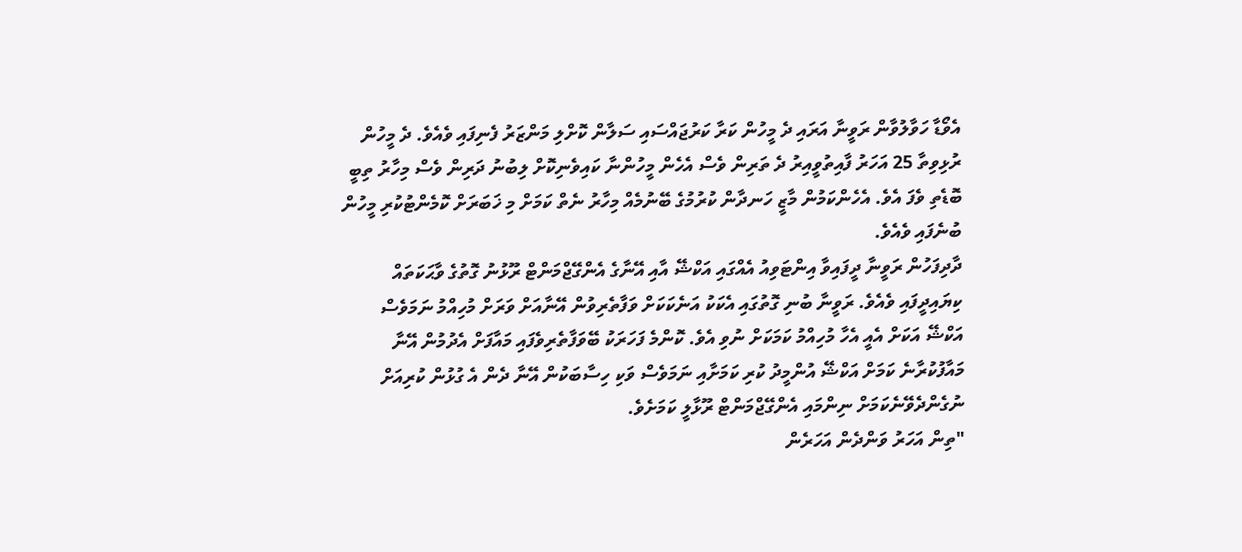އެވޯޑާ ހަވާލުވާން ރަވީނާ އަރައި ދެ މީހުން ކަރާ ކަރުޖައްސައި ސަލާން ކޮށްލި މަންޒަރު ފެނިފައި ވެއެވެ. ދެ މީހުން ރުޅިވިތާ 25 އަހަރު ފާއިތުވީއިރު ދެ ތަރިން ވެސް އެހެން މީހުންނާ ކައިވެނިކޮށް ލިބުނު ދަރިން ވެސް މިހާރު ތިބީ ބޮޑެތި ވެފަ އެވެ. އެހެންކަމުން މާޒީ ހަނދާން ކުރުމުގެ ބޭނުމެއް މިހާރު ނެތް ކަމަށް މި ޚަބަރަށް ކޮމެންޓުކުރި މީހުން ބުނެފައި ވެއެވެ.
ދާދިފަހުން ރަވީނާ ދީފައިވާ އިންޓަވިއު އެއްގައި އަކްޝޭ އާއި އޭނާގެ އެންގޭޖްމަންޓް ރޫޅުނު ގޮތުގެ ވާޙަކަތައް ކިޔައިދީފައި ވެއެވެ. ރަވީނާ ބުނި ގޮތުގައި އެކަކު އަނެކަކަށް ވަފާތެރިވުން އޭނާއަށް ވަރަށް މުހިއްމު ނަމަވެސް އަކްޝޭ އަކަށް އެއީ އެހާ މުހިއްމު ކަމަކަށް ނުވި އެވެ. ކޮންމެ ފަހަރަކު ބޭވަފާތެރިވެފައި މައާފަށް އެދުމުން އޭނާ މައާފުކުރާނެ ކަމަށް އަކްޝޭ އުންމީދު ކުރި ކަމަށާއި ނަމަވެސް ވަކި ހިސާބަކުން އޭނާ ދެން އެ ގުޅުން ކުރިއަށް ނުގެންދެވޭނެކަމަށް ނިންމައި އެންގޭޖްމަންޓް ރޫޅާލީ ކަމަށެވެ.
"ތިން އަހަރު ވަންދެން އަހަރެން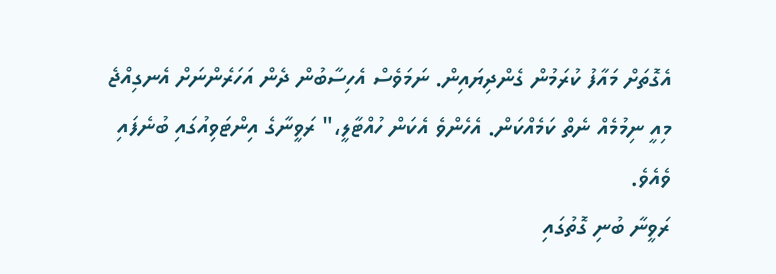އެގޮތަށް މައާފު ކުރަމުން ގެންދިޔައިން. ނަމަވެސް އެހިސާބުން ދެން އަހަރެންނަށް އެނގިއްޖެ މިއީ ނިމުމެއް ނެތް ކަމެއްކަން. އެހެންވެ އެކަން ހުއްޓާލީ،" ރަވީނާގެ އިންޓަވިއުގައި ބުނެފައި ވެއެވެ.
ރަވީނާ ބުނި ގޮތުގައި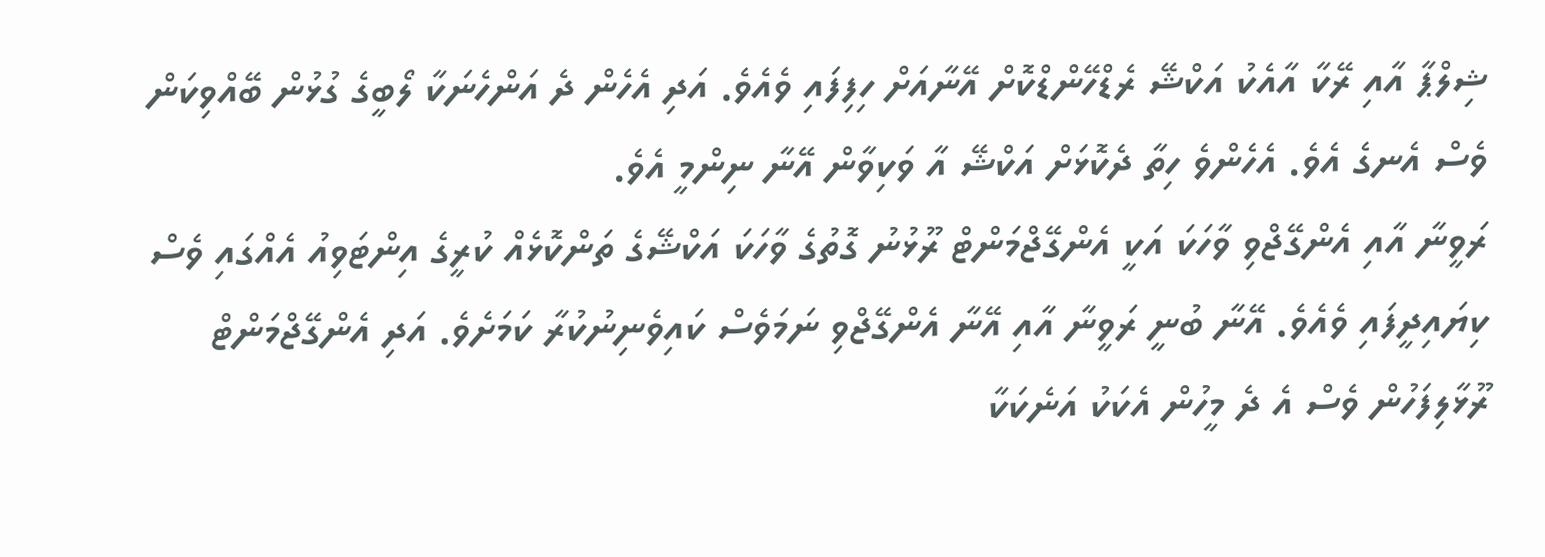ޝިލްޕާ އާއި ރޭކާ އާއެކު އަކްޝޭ ރެޑްހޭންޑްކޮށް އޭނާއަށް ހިފިފައި ވެއެވެ. އަދި އެހެން ދެ އަންހެނަކާ ލޯބީގެ ގުޅުން ބޭއްވިކަން ވެސް އެނގެ އެވެ. އެހެންވެ ހިތާ ދެކޮޅަށް އަކްޝޭ އާ ވަކިވާން އޭނާ ނިންމީ އެވެ.
ރަވީނާ އާއި އެންގޭޖްވި ވާހަކަ އަކީ އެންގޭޖްމަންޓް ރޫޅުނު ގޮތުގެ ވާހަކަ އަކްޝޭގެ ތަންކޮޅެއް ކުރީގެ އިންޓަވިއު އެއްގައި ވެސް ކިޔައިދީފައި ވެއެވެ. އޭނާ ބުނީ ރަވީނާ އާއި އޭނާ އެންގޭޖްވި ނަމަވެސް ކައިވެނިނުކުރާ ކަމަށެވެ. އަދި އެންގޭޖްމަންޓް ރޫޅާލިފަހުން ވެސް އެ ދެ މީހުން އެކަކު އަނެކަކާ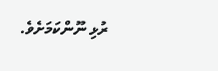ރުޅި ނޫންކަމަށެވެ.